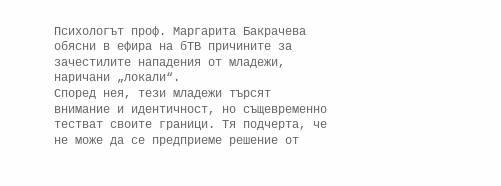Психологът проф. Маргарита Бакрачева обясни в ефира на бТВ причините за зачестилите нападения от младежи, наричани „локали“.
Според нея, тези младежи търсят внимание и идентичност, но същевременно тестват своите граници. Тя подчерта, че не може да се предприеме решение от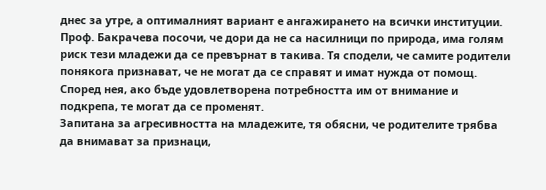днес за утре, а оптималният вариант е ангажирането на всички институции.
Проф. Бакрачева посочи, че дори да не са насилници по природа, има голям риск тези младежи да се превърнат в такива. Тя сподели, че самите родители понякога признават, че не могат да се справят и имат нужда от помощ. Според нея, ако бъде удовлетворена потребността им от внимание и подкрепа, те могат да се променят.
Запитана за агресивността на младежите, тя обясни, че родителите трябва да внимават за признаци,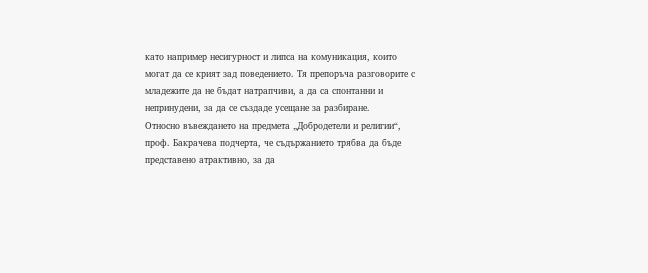като например несигурност и липса на комуникация, които могат да се крият зад поведението. Тя препоръча разговорите с младежите да не бъдат натрапчиви, а да са спонтанни и непринудени, за да се създаде усещане за разбиране.
Относно въвеждането на предмета „Добродетели и религии“, проф. Бакрачева подчерта, че съдържанието трябва да бъде представено атрактивно, за да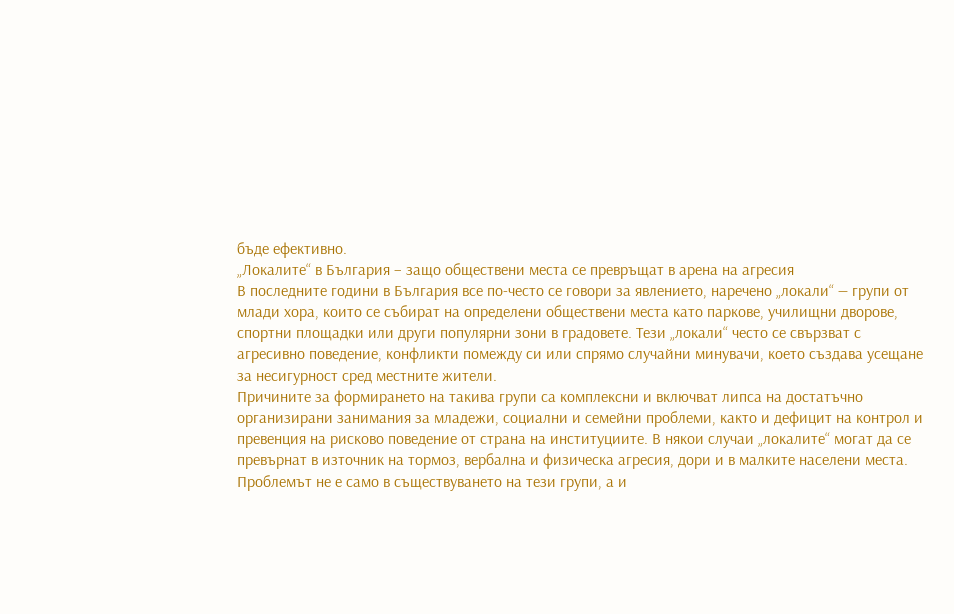бъде ефективно.
„Локалите“ в България – защо обществени места се превръщат в арена на агресия
В последните години в България все по-често се говори за явлението, наречено „локали“ — групи от млади хора, които се събират на определени обществени места като паркове, училищни дворове, спортни площадки или други популярни зони в градовете. Тези „локали“ често се свързват с агресивно поведение, конфликти помежду си или спрямо случайни минувачи, което създава усещане за несигурност сред местните жители.
Причините за формирането на такива групи са комплексни и включват липса на достатъчно организирани занимания за младежи, социални и семейни проблеми, както и дефицит на контрол и превенция на рисково поведение от страна на институциите. В някои случаи „локалите“ могат да се превърнат в източник на тормоз, вербална и физическа агресия, дори и в малките населени места.
Проблемът не е само в съществуването на тези групи, а и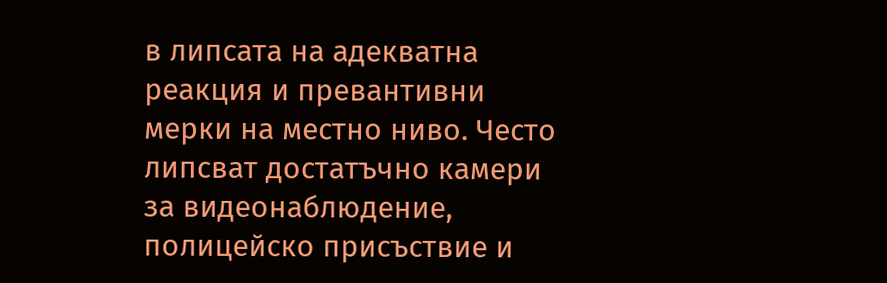в липсата на адекватна реакция и превантивни мерки на местно ниво. Често липсват достатъчно камери за видеонаблюдение, полицейско присъствие и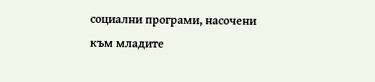социални програми, насочени към младите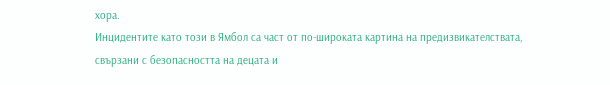хора.
Инцидентите като този в Ямбол са част от по-широката картина на предизвикателствата, свързани с безопасността на децата и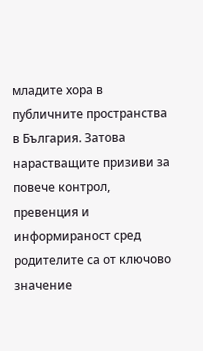младите хора в публичните пространства в България. Затова нарастващите призиви за повече контрол, превенция и информираност сред родителите са от ключово значение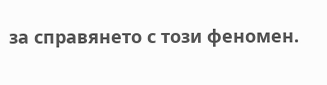за справянето с този феномен.